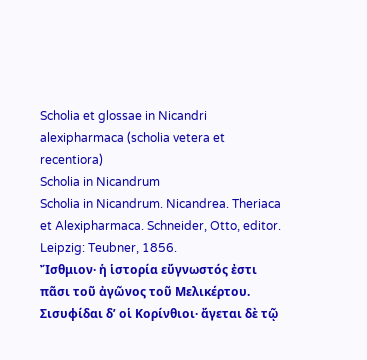Scholia et glossae in Nicandri alexipharmaca (scholia vetera et recentiora)
Scholia in Nicandrum
Scholia in Nicandrum. Nicandrea. Theriaca et Alexipharmaca. Schneider, Otto, editor. Leipzig: Teubner, 1856.
Ἴσθμιον· ἡ ἱστορία εὔγνωστός ἐστι πᾶσι τοῦ ἀγῶνος τοῦ Μελικέρτου. Σισυφίδαι δ’ οἱ Κορίνθιοι· ἄγεται δὲ τῷ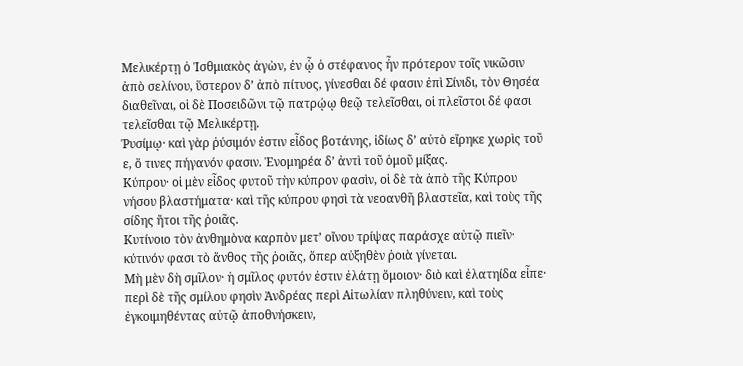Μελικέρτῃ ὁ Ἰσθμιακὸς ἀγὼν, ἐν ᾧ ὁ στέφανος ἦν πρότερον τοῖς νικῶσιν ἀπὸ σελίνου, ὕστερον δ’ ἀπὸ πίτυος, γίνεσθαι δέ φασιν ἐπὶ Σίνιδι, τὸν Θησέα διαθεῖναι, οἱ δὲ Ποσειδῶνι τῷ πατρῴῳ θεῷ τελεῖσθαι, οἱ πλεῖστοι δέ φασι τελεῖσθαι τῷ Μελικέρτῃ.
Ῥυσίμῳ· καὶ γὰρ ῥύσιμόν ἐστιν εἶδος βοτάνης, ἰδίως δ’ αὐτὸ εἴρηκε χωρὶς τοῦ ε, ὅ τινες πήγανόν φασιν. Ἐνομηρέα δ’ ἀντὶ τοῦ ὁμοῦ μίξας.
Κύπρου· οἱ μὲν εἶδος φυτοῦ τὴν κύπρον φασὶν, οἱ δὲ τὰ ἀπὸ τῆς Κύπρου νήσου βλαστήματα· καὶ τῆς κύπρου φησὶ τὰ νεοανθῆ βλαστεῖα, καὶ τοὺς τῆς σίδης ἤτοι τῆς ῥοιᾶς.
Κυτίνοιο τὸν ἀνθημὸνα καρπὸν μετ’ οἴνου τρίψας παράσχε αὐτῷ πιεῖν· κύτινόν φασι τὸ ἄνθος τῆς ῥοιᾶς, ὅπερ αὐξηθὲν ῥοιὰ γίνεται.
Μὴ μὲν δὴ σμῖλον· ἡ σμῖλος φυτόν ἐστιν ἐλάτῃ ὅμοιον· διὸ καὶ ἐλατηίδα εἶπε· περὶ δὲ τῆς σμίλου φησὶν Ἀνδρέας περὶ Αἰτωλίαν πληθύνειν, καὶ τοὺς ἐγκοιμηθέντας αὐτῷ ἀποθνήσκειν,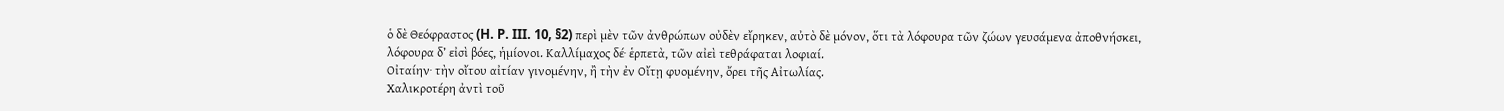ὁ δὲ Θεόφραστος (H. P. III. 10, §2) περὶ μὲν τῶν ἀνθρώπων οὐδὲν εἴρηκεν, αὐτὸ δὲ μόνον, ὅτι τὰ λόφουρα τῶν ζώων γευσάμενα ἀποθνήσκει, λόφουρα δ’ εἰσὶ βόες, ἡμίονοι. Καλλίμαχος δέ· ἑρπετὰ, τῶν αἰεὶ τεθράφαται λοφιαί.
Οἰταίην· τὴν οἴτου αἰτίαν γινομένην, ἢ τὴν ἐν Οἴτῃ φυομένην, ὄρει τῆς Αἰτωλίας.
Χαλικροτέρη ἀντὶ τοῦ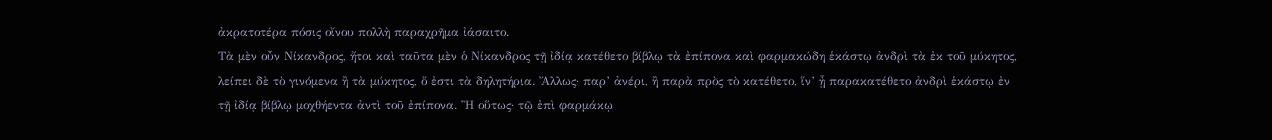ἀκρατοτέρα πόσις οἴνου πολλὴ παραχρῆμα ἰάσαιτο.
Τὰ μὲν οὖν Νίκανδρος, ἤτοι καὶ ταῦτα μὲν ὁ Νίκανδρος τῇ ἰδίᾳ κατέθετο βίβλῳ τὰ ἐπίπονα καὶ φαρμακώδη ἑκάστῳ ἀνδρὶ τὰ ἐκ τοῦ μύκητος, λείπει δὲ τὸ γινόμενα ἢ τὰ μύκητος, ὅ ἐστι τὰ δηλητήρια. Ἄλλως· παρ’ ἀνέρι, ἢ παρὰ πρὸς τὸ κατέθετο, ἵν’ ᾖ παρακατέθετο ἀνδρὶ ἑκάστῳ ἐν τῇ ἰδίᾳ βίβλῳ μοχθήεντα ἀντὶ τοῦ ἐπίπονα. Ἢ οὕτως· τῷ ἐπὶ φαρμάκῳ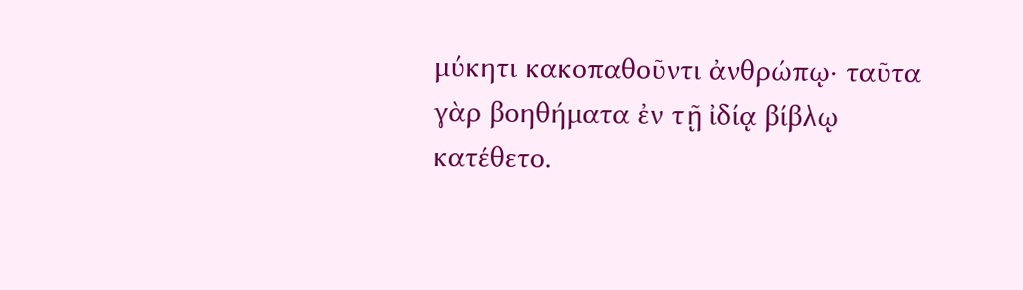μύκητι κακοπαθοῦντι ἀνθρώπῳ· ταῦτα γὰρ βοηθήματα ἐν τῇ ἰδίᾳ βίβλῳ κατέθετο.